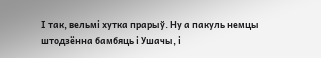І так, вельмі хутка прарыў. Ну а пакуль немцы штодзённа бамбяць і Ушачы, і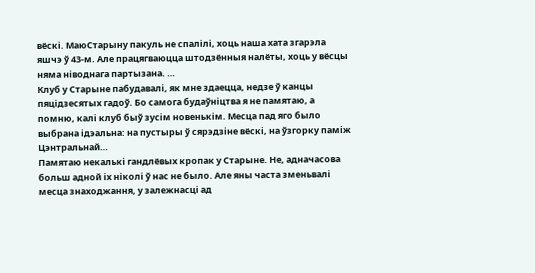вёскі. МаюСтарыну пакуль не спалілі, хоць наша хата згарэла яшчэ ў 43-м. Але працягваюцца штодзённыя налёты, хоць у вёсцы няма ніводнага партызана. …
Клуб у Старыне пабудавалі, як мне здаецца, недзе ў канцы пяцідзесятых гадоў. Бо самога будаўніцтва я не памятаю, а помню, калі клуб быў зусім новенькім. Месца пад яго было выбрана ідэальна: на пустыры ў сярэдзіне вёскі, на ўзгорку паміж Цэнтральнай…
Памятаю некалькі гандлёвых кропак у Старыне. Не, адначасова больш адной іх ніколі ў нас не было. Але яны часта зменьвалі месца знаходжання, у залежнасці ад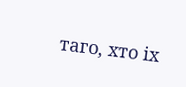таго, хто іх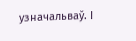узначальваў. І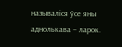называліся ўсе яны аднолькава – ларок.